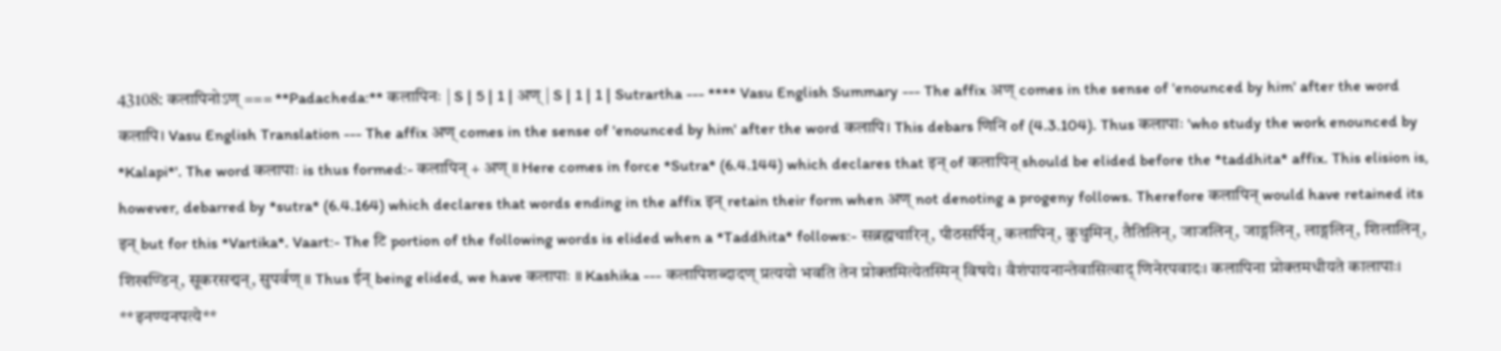43108: कलापिनोऽण् === **Padacheda:** कलापिनः | S | 5 | 1 | अण् | S | 1 | 1 | Sutrartha --- **** Vasu English Summary --- The affix अण् comes in the sense of 'enounced by him' after the word कलापि। Vasu English Translation --- The affix अण् comes in the sense of 'enounced by him' after the word कलापि। This debars णिनि of (4.3.104). Thus कलापाः 'who study the work enounced by *Kalapi*'. The word कलापाः is thus formed:- कलापिन् + अण् ॥ Here comes in force *Sutra* (6.4.144) which declares that इन् of कलापिन् should be elided before the *taddhita* affix. This elision is, however, debarred by *sutra* (6.4.164) which declares that words ending in the affix इन् retain their form when अण् not denoting a progeny follows. Therefore कलापिन् would have retained its इन् but for this *Vartika*. Vaart:- The टि portion of the following words is elided when a *Taddhita* follows:- सब्रह्मचारिन्, पीठसर्पिन्, कलापिन्, कुथुमिन्, तैतिलिन्, जाजलिन्, जाङ्गलिन्, लाङ्गलिन्, शिलालिन्, शिखण्डिन्, सूकरसद्मन्, सुपर्वण् ॥ Thus ईन् being elided, we have कलापाः ॥ Kashika --- कलापिशब्दादण् प्रत्ययो भवति तेन प्रोक्तमित्येतस्मिन् विषये। वैशंपायनान्तेवासित्वाद् णिनेरपवादः। कलापिना प्रोक्तमधीयते कालापाः। **इनण्यनपत्ये**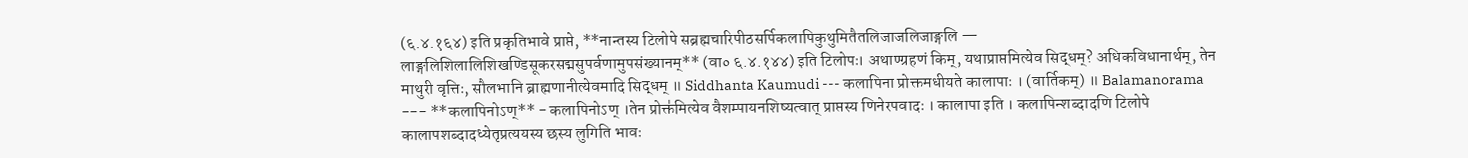(६.४.१६४) इति प्रकृतिभावे प्राप्ते, **नान्तस्य टिलोपे सब्रह्मचारिपीठसर्पिकलापिकुथुमितैतलिजाजलिजाङ्गलि — लाङ्गलिशिलालिशिखण्डिसूकरसद्मसुपर्वणामुपसंख्यानम्** (वा० ६.४.१४४) इति टिलोपः। अथाण्ग्रहणं किम्, यथाप्राप्तमित्येव सिद्धम्? अधिकविधानार्थम्, तेन माथुरी वृत्तिः, सौलभानि ब्राह्मणानीत्येवमादि सिद्धम् ॥ Siddhanta Kaumudi --- कलापिना प्रोक्तमधीयते कालापाः । (वार्तिकम्) ॥ Balamanorama --- **कलापिनोऽण्** - कलापिनोऽण् ।तेन प्रोक्त॑मित्येव वैशम्पायनशिष्यत्वात् प्राप्तस्य णिनेरपवादः । कालापा इति । कलापिन्शब्दादणि टिलोपे कालापशब्दादध्येतृप्रत्ययस्य छस्य लुगिति भावः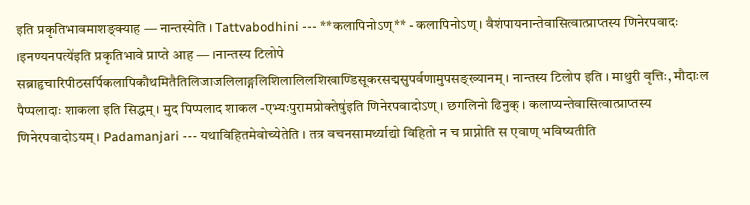इति प्रकृतिभावमाशङ्क्याह — नान्तस्येति । Tattvabodhini --- **कलापिनोऽण्** - कलापिनोऽण् । वैशंपायनान्तेवासित्वात्प्राप्तस्य णिनेरपवादः ।इनण्यनपत्ये॑इति प्रकृतिभावे प्राप्ते आह — ।नान्तस्य टिलोपे सब्राहृचारिपीठसर्पिकलापिकौथमितैतिलिजाजलिलाङ्गलिशिलालिलशिखाण्डिसूकरसद्मसुपर्वणामुपसङ्ख्यानम् । नान्तस्य टिलोप इति । माथुरी वृत्तिः, मौदाःल पैप्पलादाः शाकला इति सिद्धम् । मुद पिप्पलाद शाकल -एभ्यःपुरामप्रोक्तेषु॑इति णिनेरपवादोऽण् । छगलिनो ढिनुक् । कलाप्यन्तेवासित्वात्प्राप्तस्य णिनेरपवादोऽयम् । Padamanjari --- यथाविहितमेवोच्येतेति । तत्र वचनसामर्थ्याद्यो विहितो न च प्राप्नोति स एवाण् भविष्यतीति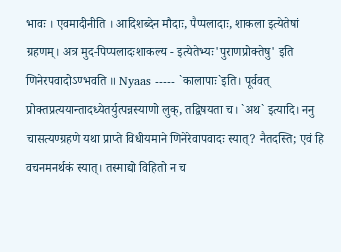भावः । एवमादीनीति । आदिशब्देन मौदाः, पैप्पलादाः, शाकला इत्येतेषां ग्रहणम्। अत्र मुद-पिप्पलादःशाकल्य - इत्येतेभ्यः'पुराणप्रोक्तेषु' इति णिनेरपवादोऽण्भवति ॥ Nyaas ----- `कालापाः`इति। पूर्ववत् प्रोक्तप्रत्ययान्तादध्येतर्युत्पन्नस्याणो लुक्, तद्विषयता च। `अथ` इत्यादि। ननु चासत्यण्ग्रहणे यथा प्राप्ते विधीयमाने णिनेरेवापवादः स्यात्? नैतदस्ति; एवं हि वचनमनर्थकं स्यात्। तस्माद्यो विहितो न च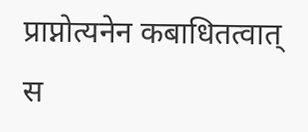प्राप्नोत्यनेन कबाधितत्वात् स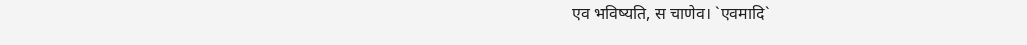एव भविष्यति, स चाणेव। `एवमादि`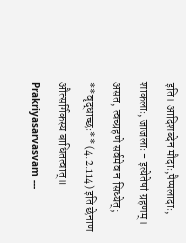इति। आदिशब्देन मौदाः,पैप्पलादाः, शाकलाः, जाजलाः - इत्येतेषां ग्रहणम्। असत, त्वच्ग्रहणे सर्वमेव न सिध्येत्; **वृद्धाच्छः** (4.2.114) इति छेनाण औत्सर्गिकस्य बाधितत्वात्॥ Prakriyasarvasvam ---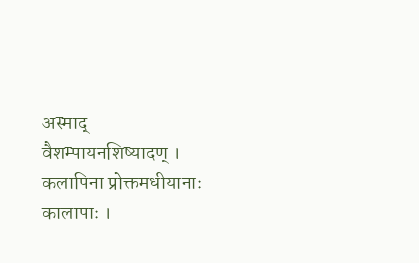अस्माद् वैशम्पायनशिष्यादण् । कलापिना प्रोक्तमधीयानाः कालापाः ।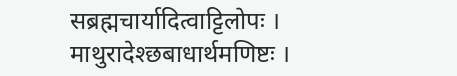सब्रह्मचार्यादित्वाट्टिलोपः । माथुरादेश्छबाधार्थमणिष्टः ।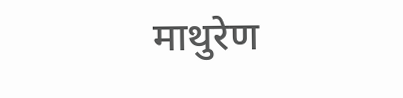माथुरेण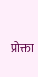प्रोक्ता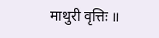माथुरी वृत्तिः ॥